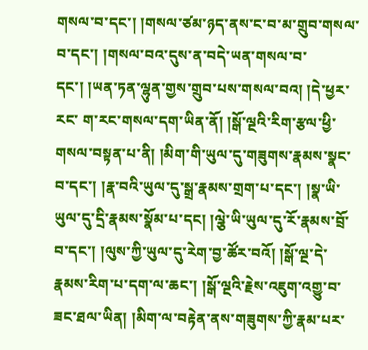གསལ་བ་དང་། །གསལ་ཙམ་ཉད་ནས་ང་བ་མ་གྲུབ་གསལ་བ་དང་། །གསལ་བའ་དུས་ན་བདེ་ཡན་གསལ་བ་དང་། །ཡན་ཏན་ལྷུན་གྱས་གྲུབ་པས་གསལ་བའ། །དེ་ཕྱར་རང་ ག་རང་གསལ་དག་ཡིན་ནོ། །སྒོ་ལྔའི་རིག་རྩལ་ཕྱི་གསལ་བསྟན་པ་ནི། །མིག་གི་ཡུལ་དུ་གཟུགས་རྣམས་སྣང་བ་དང་། །རྣ་བའི་ཡུལ་དུ་སྒྲ་རྣམས་གྲག་པ་དང་། །སྣ་ཡི་ཡུལ་དུ་དྲི་རྣམས་སྣོམ་པ་དང། །ལྕེ་ཡི་ཡུལ་དུ་རོ་རྣམས་བྲོ་བ་དང་། །ལུས་ཀྱི་ཡུལ་དུ་རེག་བྱ་ཚོར་བའོ། །སྒོ་ལྔ་དེ་རྣམས་རིག་པ་དག་ལ་ཆང་། །སྒོ་ལྔའི་རྗེས་འཇུག་འགྱུ་བ་ཟང་ཐལ་ཡིན། །མིག་ལ་བརྟེན་ནས་གཟུགས་ཀྱི་རྣམ་པར་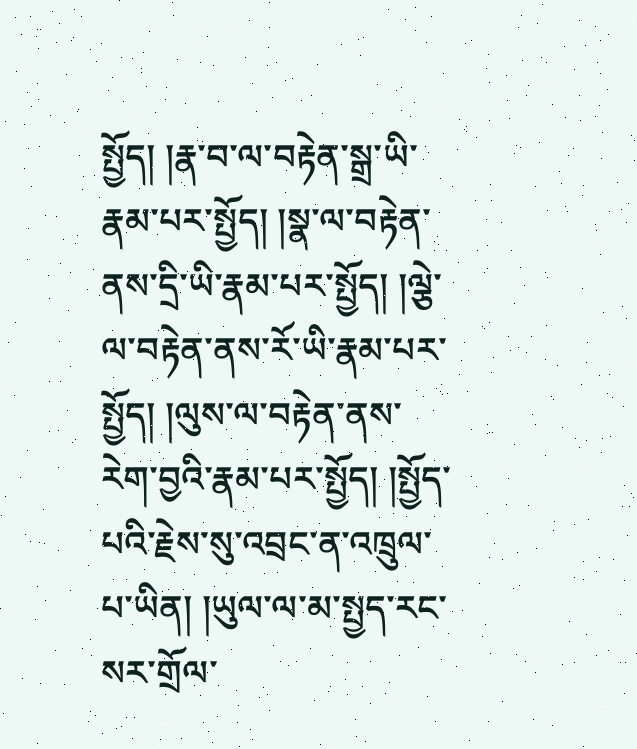སྤྱོད། །རྣ་བ་ལ་བརྟེན་སྒྲ་ཡི་རྣམ་པར་སྤྱོད། །སྣ་ལ་བརྟེན་ནས་དྲི་ཡི་རྣམ་པར་སྤྱོད། །ལྕེ་ལ་བརྟེན་ནས་རོ་ཡི་རྣམ་པར་སྤྱོད། །ལུས་ལ་བརྟེན་ནས་རེག་བྱའི་རྣམ་པར་སྤྱོད། །སྤྱོད་པའི་རྗེས་སུ་འབྲང་ན་འཁྲུལ་པ་ཡིན། །ཡུལ་ལ་མ་སྤྱད་རང་སར་གྲོལ་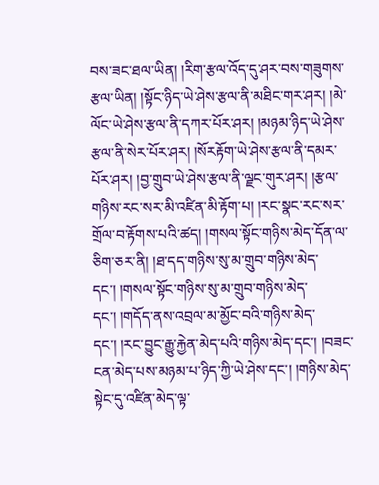བས་ཟང་ཐལ་ཡིན། །རིག་རྩལ་འོད་དུ་ཤར་བས་གཟུགས་རྩལ་ཡིན། །སྟོང་ཉིད་ཡེ་ཤེས་རྩལ་ནི་མཐིང་གར་ཤར། །མེ་ལོང་ཡེ་ཤེས་རྩལ་ནི་དཀར་པོར་ཤར། །མཉམ་ཉིད་ཡེ་ཤེས་རྩལ་ནི་སེར་པོར་ཤར། །སོརརྟོག་ཡེ་ཤེས་རྩལ་ནི་དམར་པོར་ཤར། །བྱ་གྲུབ་ཡེ་ཤེས་རྩལ་ནི་ལྗང་གུར་ཤར། །རྩལ་གཉིས་རང་སར་མི་འཛིན་མི་རྟོག་པ། །རང་སྣང་རང་སར་གྲོལ་བ་རྟོགས་པའི་ཚད། །གསལ་སྟོང་གཉིས་མེད་དོན་ལ་ཅིག་ཅར་ནི། །ཐ་དད་གཉིས་སུ་མ་གྲུབ་གཉིས་མེད་དང་། །གསལ་སྟོང་གཉིས་སུ་མ་གྲུབ་གཉིས་མེད་དང་། །གདོད་ནས་འབྲལ་མ་མྱོང་བའི་གཉིས་མེད་དང་། །རང་བྱུང་རྒྱུ་རྐྱེན་མེད་པའི་གཉིས་མེད་དང་། །བཟང་ངན་མེད་པས་མཉམ་པ་ཉིད་ཀྱི་ཡེ་ཤེས་དང་། །གཉིས་མེད་སྟེང་དུ་འཛིན་མེད་ལྟ་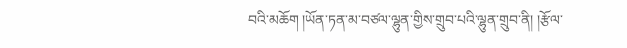བའི་མཆོག །ཡོན་ཏན་མ་བཙལ་ལྷུན་གྱིས་གྲུབ་པའི་ལྷུན་གྲུབ་ནི། །རྩོལ་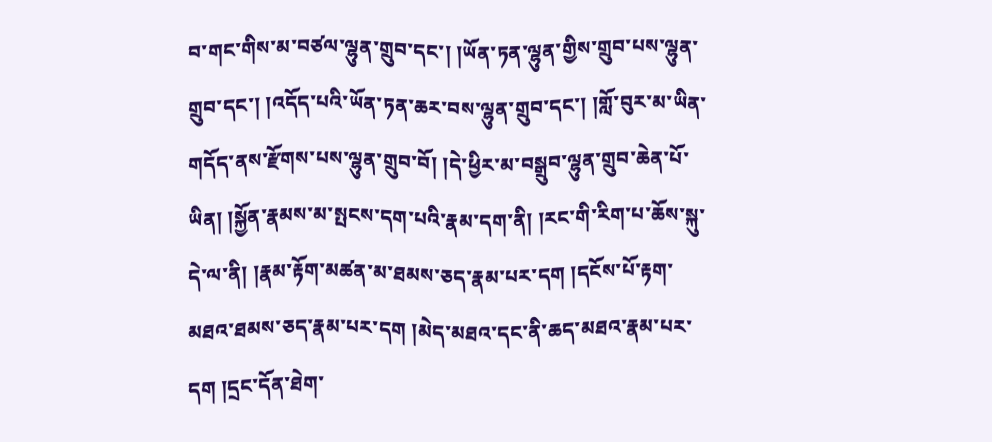བ་གང་གིས་མ་བཙལ་ལྷུན་གྲུབ་དང་། །ཡོན་ཏན་ལྷུན་གྱིས་གྲུབ་པས་ལྷུན་གྲུབ་དང་། །འདོད་པའི་ཡོན་ཏན་ཆར་བས་ལྷུན་གྲུབ་དང་། །གློ་བུར་མ་ཡིན་གདོད་ནས་རྫོགས་པས་ལྷུན་གྲུབ་བོ། །དེ་ཕྱིར་མ་བསྒྲུབ་ལྷུན་གྲུབ་ཆེན་པོ་ཡིན། །སྐྱོན་རྣམས་མ་སྤངས་དག་པའི་རྣམ་དག་ནི། །རང་གི་རིག་པ་ཆོས་སྐུ་དེ་ལ་ནི། །རྣམ་རྟོག་མཚན་མ་ཐམས་ཅད་རྣམ་པར་དག །དངོས་པོ་རྟག་མཐའ་ཐམས་ཅད་རྣམ་པར་དག །མེད་མཐའ་དང་ནི་ཆད་མཐའ་རྣམ་པར་དག །དྲང་དོན་ཐེག་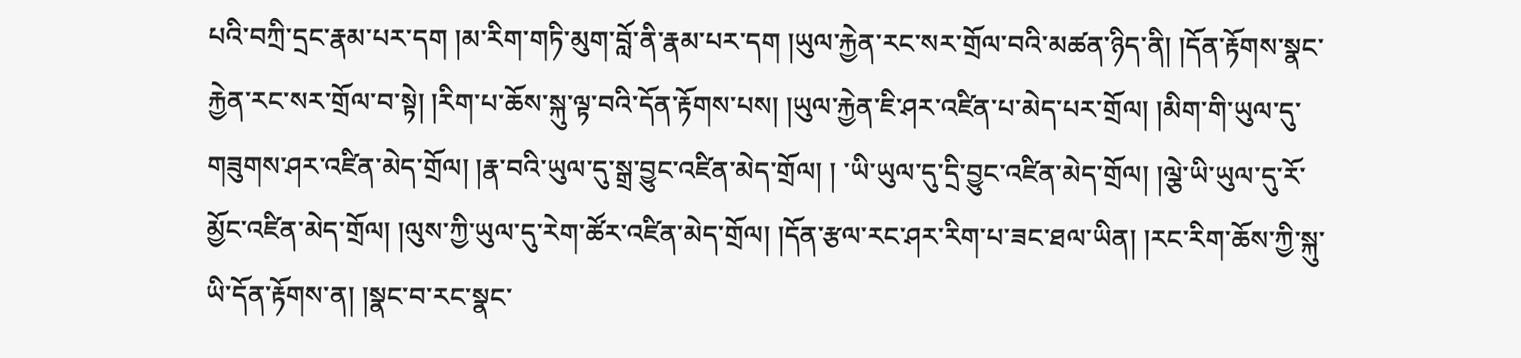པའི་བཀྲི་དྲང་རྣམ་པར་དག །མ་རིག་གཏི་མུག་བློ་ནི་རྣམ་པར་དག །ཡུལ་རྐྱེན་རང་སར་གྲོལ་བའི་མཚན་ཉིད་ནི། །དོན་རྟོགས་སྣང་རྐྱེན་རང་སར་གྲོལ་བ་སྟེ། །རིག་པ་ཆོས་སྐུ་ལྟ་བའི་དོན་རྟོགས་པས། །ཡུལ་རྐྱེན་ཇི་ཤར་འཛིན་པ་མེད་པར་གྲོལ། །མིག་གི་ཡུལ་དུ་གཟུགས་ཤར་འཛིན་མེད་གྲོལ། །རྣ་བའི་ཡུལ་དུ་སྒྲ་བྱུང་འཛིན་མེད་གྲོལ། ། ་ཡི་ཡུལ་དུ་དྲི་བྱུང་འཛིན་མེད་གྲོལ། །ལྕེ་ཡི་ཡུལ་དུ་རོ་མྱོང་འཛིན་མེད་གྲོལ། །ལུས་ཀྱི་ཡུལ་དུ་རེག་ཚོར་འཛིན་མེད་གྲོལ། །དོན་རྩལ་རང་ཤར་རིག་པ་ཟང་ཐལ་ཡིན། །རང་རིག་ཆོས་ཀྱི་སྐུ་ཡི་དོན་རྟོགས་ན། །སྣང་བ་རང་སྣང་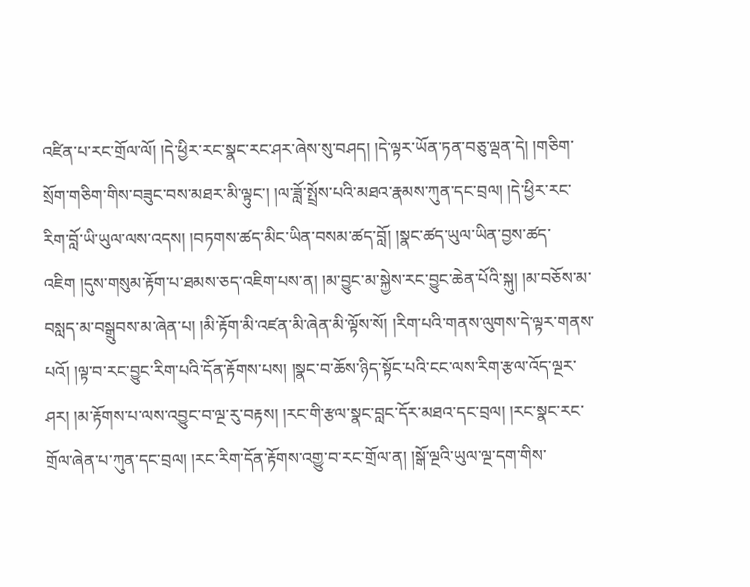འཛིན་པ་རང་གྲོལ་ལོ། །དེ་ཕྱིར་རང་སྣང་རང་ཤར་ཞེས་སུ་བཤད། །དེ་ལྟར་ཡོན་ཏན་བཅུ་ལྡན་དེ། །གཅིག་སྲོག་གཅིག་གིས་བཟུང་བས་མཐར་མི་ལྟུང་། །ལ་ཟློ་སྤྲོས་པའི་མཐའ་རྣམས་ཀུན་དང་བྲལ། །དེ་ཕྱིར་རང་རིག་བློ་ཡི་ཡུལ་ལས་འདས། །བཏགས་ཚད་མིང་ཡིན་བསམ་ཚད་བློ། །སྣང་ཚད་ཡུལ་ཡིན་བྱས་ཚད་འཇིག །དུས་གསུམ་རྟོག་པ་ཐམས་ཅད་འཇིག་པས་ན། །མ་བྱུང་མ་སྐྱེས་རང་བྱུང་ཆེན་པོའི་སྐུ། །མ་བཅོས་མ་བསླད་མ་བསྒྲུབས་མ་ཞེན་པ། །མི་རྟོག་མི་འཛན་མི་ཞེན་མི་ལྟོས་སོ། །རིག་པའི་གནས་ལུགས་དེ་ལྟར་གནས་པའོ། །ལྟ་བ་རང་བྱུང་རིག་པའི་དོན་རྟོགས་པས། །སྣང་བ་ཆོས་ཉིད་སྟོང་པའི་ངང་ལས་རིག་རྩལ་འོད་ལྔར་ཤར། །མ་རྟོགས་པ་ལས་འབྱུང་བ་ལྔ་རུ་བརྟས། །རང་གི་རྩལ་སྣང་བླང་དོར་མཐའ་དང་བྲལ། །རང་སྣང་རང་གྲོལ་ཞེན་པ་ཀུན་དང་བྲལ། །རང་རིག་དོན་རྟོགས་འགྱུ་བ་རང་གྲོལ་ན། །སྒོ་ལྔའི་ཡུལ་ལྔ་དག་གིས་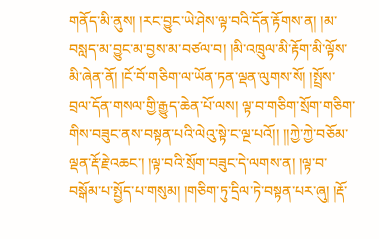གནོད་མི་ནུས། །རང་བྱུང་ཡེ་ཤེས་ལྟ་བའི་དོན་རྟོགས་ན། །མ་བསླད་མ་བྱུང་མ་བྱས་མ་བཙལ་བ། །མི་འཁྲུལ་མི་རྟོག་མི་ལྟོས་མི་ཞེན་ནོ། །ངོ་བོ་གཅིག་ལ་ཡོན་ཏན་ལྡན་ལུགས་སོ། །སྤྲོས་བྲལ་དོན་གསལ་གྱི་རྒྱུད་ཆེན་པོ་ལས། ལྟ་བ་གཅིག་སྲོག་གཅིག་གིས་བཟུང་ནས་བསྟན་པའི་ལེའུ་སྟེ་ང་ལྔ་པའོ།། །།ཀྱེ་ཀྱེ་བཅོམ་ལྡན་རྡོ་རྗེ་འཆང་། །ལྟ་བའི་སྲོག་བཟུང་དེ་ལགས་ན། །ལྟ་བ་བསྒོམ་པ་སྤྱོད་པ་གསུམ། །གཅིག་ཏུ་དྲིལ་ཏེ་བསྟན་པར་ཞུ། །རྡོ་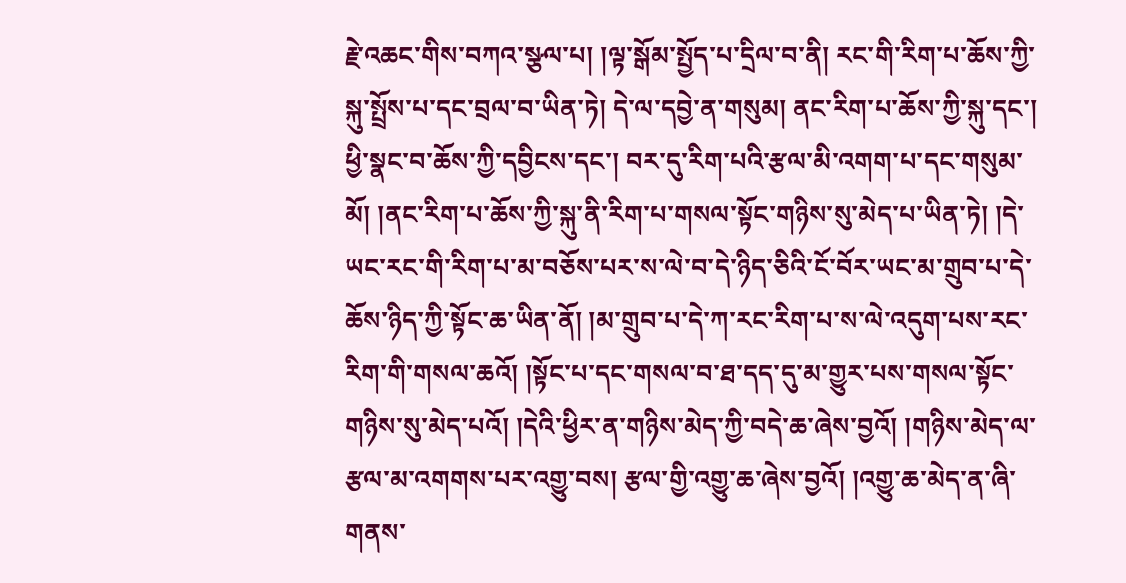རྗེ་འཆང་གིས་བཀའ་སྩལ་པ། །ལྟ་སྒོམ་སྤྱོད་པ་དྲིལ་བ་ནི། རང་གི་རིག་པ་ཆོས་ཀྱི་སྐུ་སྤྲོས་པ་དང་བྲལ་བ་ཡིན་ཏེ། དེ་ལ་དབྱེ་ན་གསུམ། ནང་རིག་པ་ཆོས་ཀྱི་སྐུ་དང་། ཕྱི་སྣང་བ་ཆོས་ཀྱི་དབྱིངས་དང་། བར་དུ་རིག་པའི་རྩལ་མི་འགག་པ་དང་གསུམ་མོ། །ནང་རིག་པ་ཆོས་ཀྱི་སྐུ་ནི་རིག་པ་གསལ་སྟོང་གཉིས་སུ་མེད་པ་ཡིན་ཏེ། །དེ་ཡང་རང་གི་རིག་པ་མ་བཅོས་པར་ས་ལེ་བ་དེ་ཉིད་ཅིའི་ངོ་བོར་ཡང་མ་གྲུབ་པ་དེ་ཆོས་ཉིད་ཀྱི་སྟོང་ཆ་ཡིན་ནོ། །མ་གྲུབ་པ་དེ་ཀ་རང་རིག་པ་ས་ལེ་འདུག་པས་རང་རིག་གི་གསལ་ཆའོ། །སྟོང་པ་དང་གསལ་བ་ཐ་དད་དུ་མ་གྱུར་པས་གསལ་སྟོང་གཉིས་སུ་མེད་པའོ། །དེའི་ཕྱིར་ན་གཉིས་མེད་ཀྱི་བདེ་ཆ་ཞེས་བྱའོ། །གཉིས་མེད་ལ་རྩལ་མ་འགགས་པར་འགྱུ་བས། རྩལ་གྱི་འགྱུ་ཆ་ཞེས་བྱའོ། །འགྱུ་ཆ་མེད་ན་ཞི་གནས་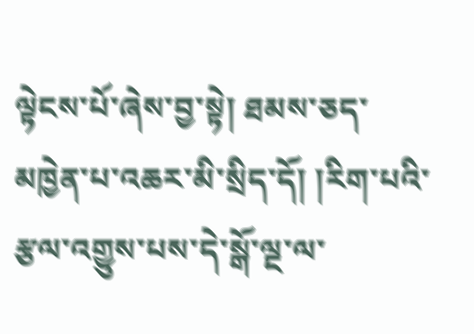ལྟེངས་པོ་ཞེས་བྱ་སྟེ། ཐམས་ཅད་མཁྱེན་པ་འཆར་མི་སྲིད་དོ། །རིག་པའི་རྩལ་འགྱུས་པས་དེ་སྒོ་ལྔ་ལ་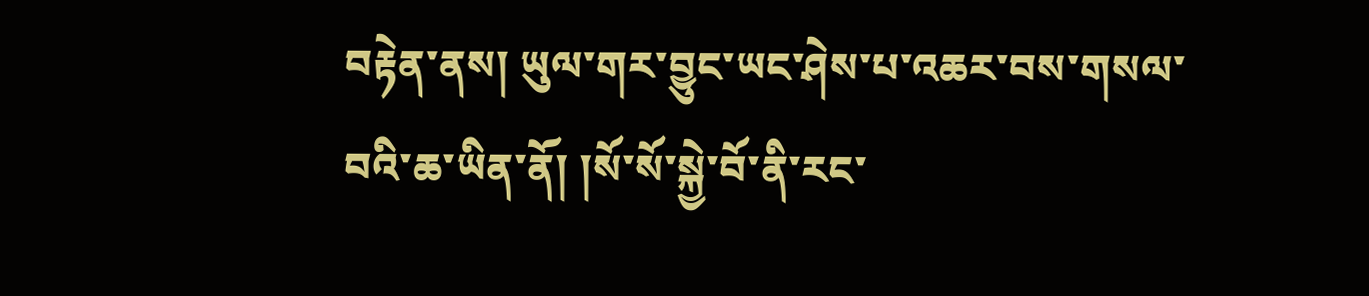བརྟེན་ནས། ཡུལ་གར་བྱུང་ཡང་ཤེས་པ་འཆར་བས་གསལ་བའི་ཆ་ཡིན་ནོ། །སོ་སོ་སྐྱེ་བོ་ནི་རང་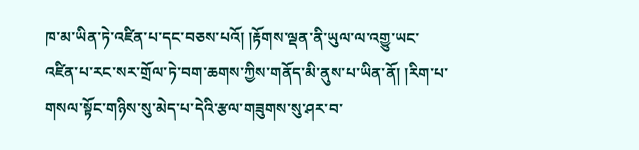ཁ་མ་ཡིན་ཏེ་འཛིན་པ་དང་བཅས་པའོ། །རྟོགས་ལྡན་ནི་ཡུལ་ལ་འགྱུ་ཡང་འཛིན་པ་རང་སར་གྲོལ་ཏེ་བག་ཆགས་ཀྱིས་གནོད་མི་ནུས་པ་ཡིན་ནོ། །རིག་པ་གསལ་སྟོང་གཉིས་སུ་མེད་པ་དེའི་རྩལ་གཟུགས་སུ་ཤར་བ་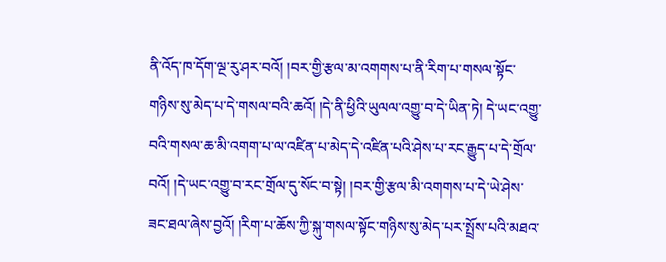ནི་འོད་ཁ་དོག་ལྔ་རུ་ཤར་བའོ། །བར་གྱི་རྩལ་མ་འགགས་པ་ནི་རིག་པ་གསལ་སྟོང་གཉིས་སུ་མེད་པ་དེ་གསལ་བའི་ཆའོ། །དེ་ནི་ཕྱིའི་ཡུལལ་འགྱུ་བ་དེ་ཡིན་ཏེ། དེ་ཡང་འགྱུ་བའི་གསལ་ཆ་མི་འགག་པ་ལ་འཛིན་པ་མེད་དེ་འཛིན་པའི་ཤེས་པ་རང་རྒྱུད་པ་དེ་གྲོལ་བའོ། །དེ་ཡང་འགྱུ་བ་རང་གྲོལ་དུ་སོང་བ་སྟེ། །བར་གྱི་རྩལ་མི་འགགས་པ་དེ་ཡེ་ཤེས་ཟང་ཐལ་ཞེས་བྱའོ། །རིག་པ་ཆོས་ཀྱི་སྐུ་གསལ་སྟོང་གཉིས་སུ་མེད་པར་སྤྲོས་པའི་མཐའ་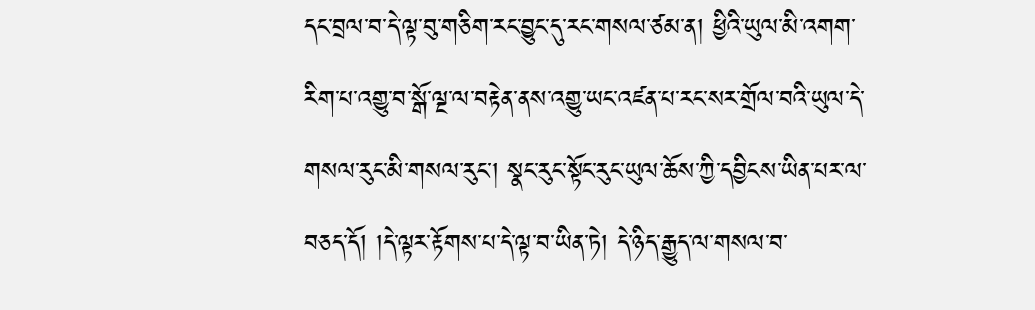དང་བྲལ་བ་དེ་ལྟ་བུ་གཅིག་རང་བྱུང་དུ་རང་གསལ་ཙམ་ན། ཕྱིའི་ཡུལ་མི་འགག་རིག་པ་འགྱུ་བ་སྒོ་ལྔ་ལ་བརྟེན་ནས་འགྱུ་ཡང་འཛན་པ་རང་སར་གྲོལ་བའི་ཡུལ་དེ་གསལ་རུང་མི་གསལ་རུང་། སྣང་རུང་སྟོང་རུང་ཡུལ་ཆོས་ཀྱི་དབྱིངས་ཡིན་པར་ལ་བཅད་དོ། །དེ་ལྟར་རྟོགས་པ་དེ་ལྟ་བ་ཡིན་ཏེ། དེ་ཉིད་རྒྱུད་ལ་གསལ་བ་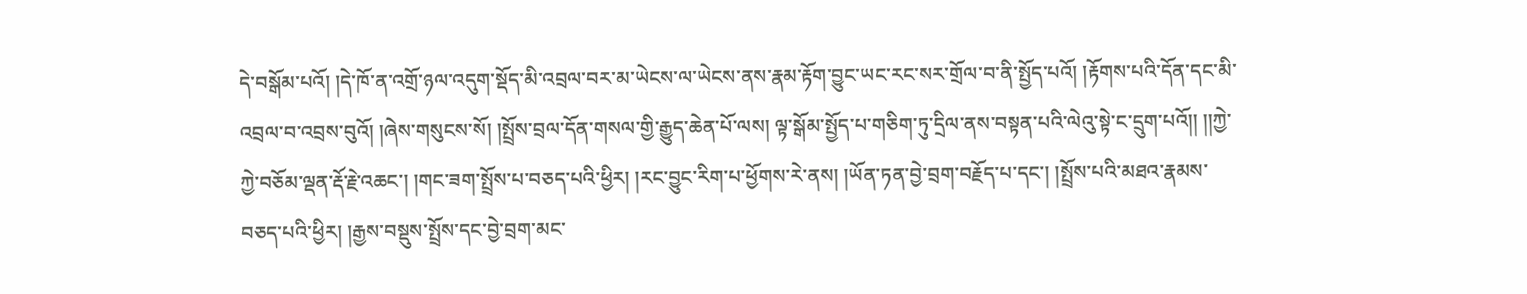དེ་བསྒོམ་པའོ། །དེ་ཁོ་ན་འགྲོ་ཉལ་འདུག་སྡོད་མི་འབྲལ་བར་མ་ཡེངས་ལ་ཡེངས་ནས་རྣམ་རྟོག་བྱུང་ཡང་རང་སར་གྲོལ་བ་ནི་སྤྱོད་པའོ། །རྟོགས་པའི་དོན་དང་མི་འབྲལ་བ་འབྲས་བུའོ། །ཞེས་གསུངས་སོ། །སྤྲོས་བྲལ་དོན་གསལ་གྱི་རྒྱུད་ཆེན་པོ་ལས། ལྟ་སྒོམ་སྤྱོད་པ་གཅིག་ཏུ་དྲིལ་ནས་བསྟན་པའི་ལེའུ་སྟེ་ང་དྲུག་པའོ།། །།ཀྱེ་ཀྱེ་བཅོམ་ལྡན་རྡོ་རྗེ་འཆང་། །གང་ཟག་སྤྲོས་པ་བཅད་པའི་ཕྱིར། །རང་བྱུང་རིག་པ་ཕྱོགས་རེ་ནས། །ཡོན་ཏན་བྱེ་བྲག་བརྗོད་པ་དང་། །སྤྲོས་པའི་མཐའ་རྣམས་བཅད་པའི་ཕྱིར། །རྒྱས་བསྡུས་སྤྲོས་དང་བྱེ་བྲག་མང་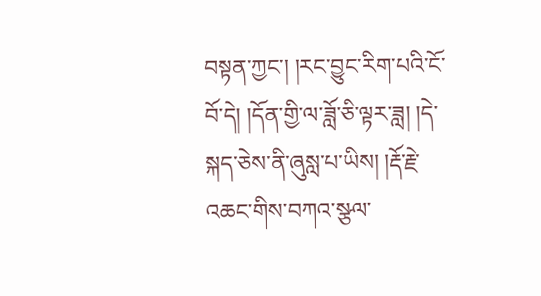བསྟན་ཀྱང་། །རང་བྱུང་རིག་པའི་ངོ་བོ་དེ། །དོན་གྱི་ལ་ཟློ་ཅི་ལྟར་ཟླ། །དེ་སྐད་ཅེས་ནི་ཞུསླ་པ་ཡིས། །རྡོ་རྗེ་འཆང་གིས་བཀའ་སྩལ་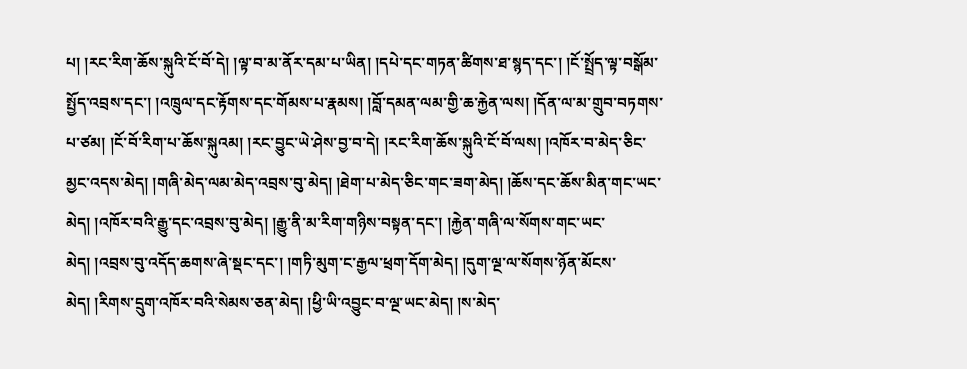པ། །རང་རིག་ཆོས་སྐུའི་ངོ་བོ་དེ། །ལྟ་བ་མ་ནོར་དམ་པ་ཡིན། །དཔེ་དང་གཏན་ཚིགས་ཐ་སྙད་དང་། །ངོ་སྤྲོད་ལྟ་བསྒོམ་སྤྱོད་འབྲས་དང་། །འཁྲུལ་དང་རྟོགས་དང་གོམས་པ་རྣམས། །བློ་དམན་ལམ་གྱི་ཆ་རྐྱེན་ལས། །དོན་ལ་མ་གྲུབ་བཏགས་པ་ཙམ། །ངོ་བོ་རིག་པ་ཆོས་སྐུའམ། །རང་བྱུང་ཡེ་ཤེས་བྱ་བ་དེ། །རང་རིག་ཆོས་སྐུའི་ངོ་བོ་ལས། །འཁོར་བ་མེད་ཅིང་མྱང་འདས་མེད། །གཞི་མེད་ལམ་མེད་འབྲས་བུ་མེད། །ཐེག་པ་མེད་ཅིང་གང་ཟག་མེད། །ཆོས་དང་ཆོས་མིན་གང་ཡང་མེད། །འཁོར་བའི་རྒྱུ་དང་འབྲས་བུ་མེད། །རྒྱུ་ནི་མ་རིག་གཉིས་བསྟན་དང་། །རྐྱེན་གཞི་ལ་སོགས་གང་ཡང་མེད། །འབྲས་བུ་འདོད་ཆགས་ཞེ་སྡང་དང་། །གཏི་མུག་ང་རྒྱལ་ཕྲག་དོག་མེད། །དུག་ལྔ་ལ་སོགས་ཉོན་མོངས་མེད། །རིགས་དྲུག་འཁོར་བའི་སེམས་ཅན་མེད། །ཕྱི་ཡི་འབྱུང་བ་ལྔ་ཡང་མེད། །ས་མེད་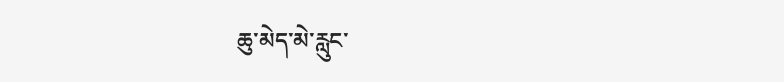ཆུ་མེད་མེ་རླུང་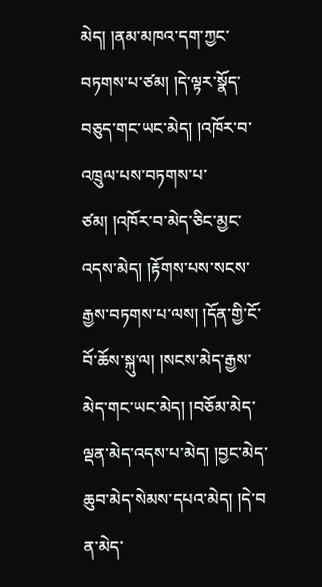མེད། །ནམ་མཁའ་དག་ཀྱང་བཏགས་པ་ཙམ། །དེ་ལྟར་སྣོད་བཅུད་གང་ཡང་མེད། །འཁོར་བ་འཁྲུལ་པས་བཏགས་པ་ཙམ། །འཁོར་བ་མེད་ཅིང་མྱང་འདས་མེད། །རྟོགས་པས་སངས་རྒྱས་བཏགས་པ་ལས། །དོན་གྱི་ངོ་བོ་ཆོས་སྐུ་ལ། །སངས་མེད་རྒྱས་མེད་གང་ཡང་མེད། །བཅོམ་མེད་ལྡན་མེད་འདས་པ་མེད། །བྱང་མེད་ཆུབ་མེད་སེམས་དཔའ་མེད། །དེ་བ ན་མེད་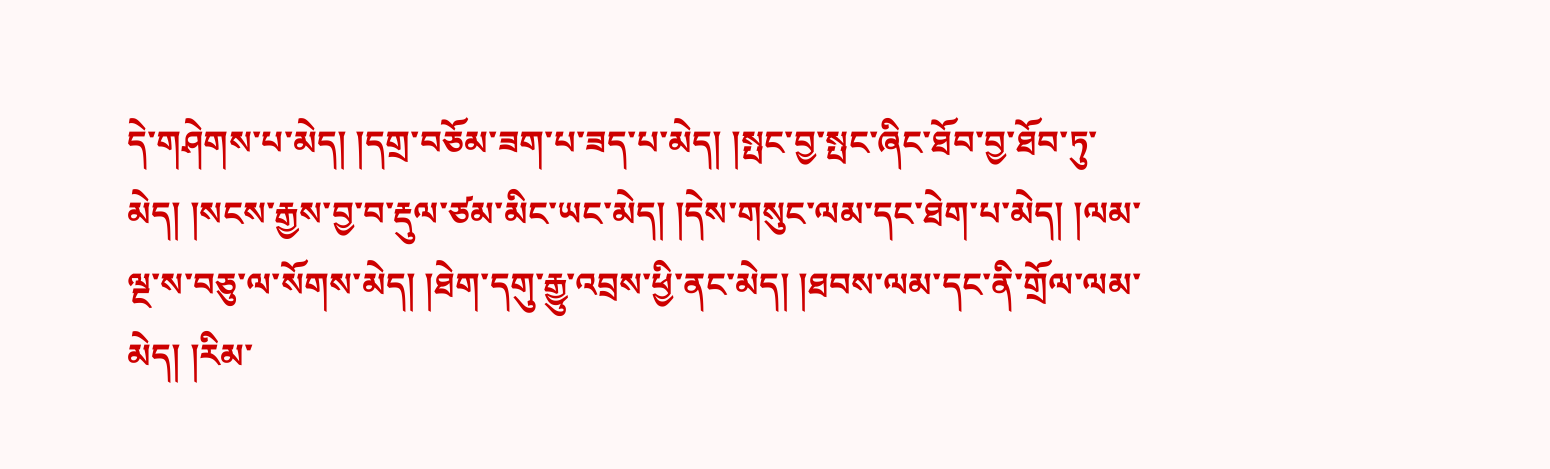དེ་གཤེགས་པ་མེད། །དགྲ་བཅོམ་ཟག་པ་ཟད་པ་མེད། །སྤང་བྱ་སྤང་ཞིང་ཐོབ་བྱ་ཐོབ་ཏུ་མེད། །སངས་རྒྱས་བྱ་བ་རྡུལ་ཙམ་མིང་ཡང་མེད། །དེས་གསུང་ལམ་དང་ཐེག་པ་མེད། །ལམ་ལྔ་ས་བཅུ་ལ་སོགས་མེད། །ཐེག་དགུ་རྒྱུ་འབྲས་ཕྱི་ནང་མེད། །ཐབས་ལམ་དང་ནི་གྲོལ་ལམ་མེད། །རིམ་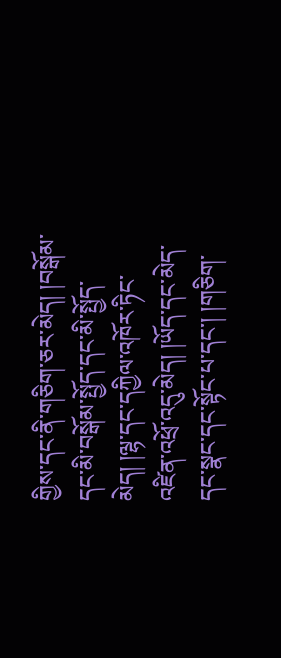གྱིས་དང་ནི་གཅིག་ཅར་མེད། །བསྒོམ་དང་མི་བསྒོམ་སྤྱོད་དང་མི་སྤྱོད་མེད། །ལྷ་དང་དཀྱིལ་འཁོར་ཏིང་འཛིན་འཕྲོ་འདུ་མེད། །ཡོད་དང་མེད་དང་སྣང་དང་སྟོང་པ་དང་། །གཅིག་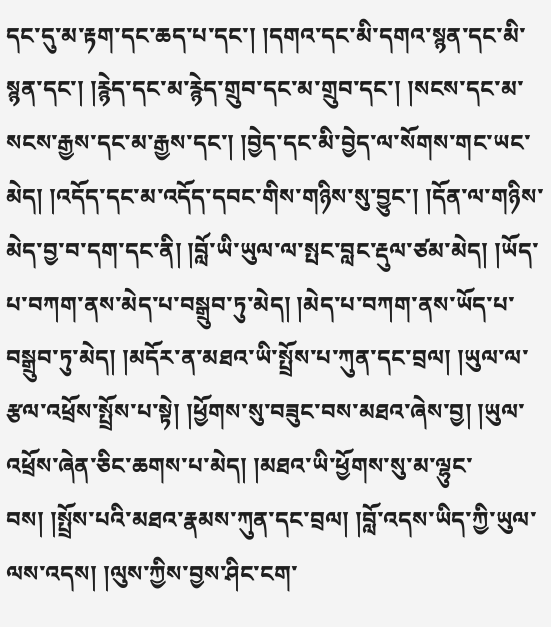དང་དུ་མ་རྟག་དང་ཆད་པ་དང་། །དགའ་དང་མི་དགའ་སྙན་དང་མི་སྙན་དང་། །རྙེད་དང་མ་རྙེད་གྲུབ་དང་མ་གྲུབ་དང་། །སངས་དང་མ་སངས་རྒྱས་དང་མ་རྒྱས་དང་། །བྱེད་དང་མི་བྱེད་ལ་སོགས་གང་ཡང་མེད། །འདོད་དང་མ་འདོད་དབང་གིས་གཉིས་སུ་བྱུང་། །དོན་ལ་གཉིས་མེད་བྱ་བ་དག་དང་ནི། །བློ་ཡི་ཡུལ་ལ་སྤང་བླང་རྡུལ་ཙམ་མེད། །ཡོད་པ་བཀག་ནས་མེད་པ་བསྒྲུབ་ཏུ་མེད། །མེད་པ་བཀག་ནས་ཡོད་པ་བསྒྲུབ་ཏུ་མེད། །མདོར་ན་མཐའ་ཡི་སྤྲོས་པ་ཀུན་དང་བྲལ། །ཡུལ་ལ་རྩལ་འཕྲོས་སྤྲོས་པ་སྟེ། །ཕྱོགས་སུ་བཟུང་བས་མཐའ་ཞེས་བྱ། །ཡུལ་འཕྲོས་ཞེན་ཅིང་ཆགས་པ་མེད། །མཐའ་ཡི་ཕྱོགས་སུ་མ་ལྷུང་བས། །སྤྲོས་པའི་མཐའ་རྣམས་ཀུན་དང་བྲལ། །བློ་འདས་ཡིད་ཀྱི་ཡུལ་ལས་འདས། །ལུས་ཀྱིས་བྱས་ཤིང་ངག་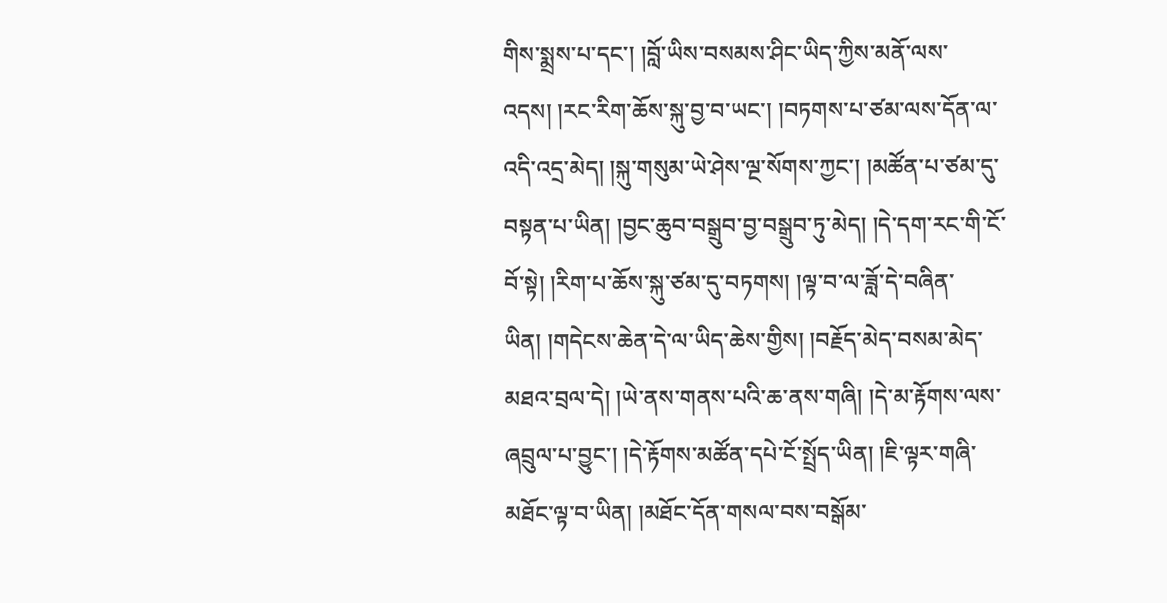གིས་སྨྲས་པ་དང་། །བློ་ཡིས་བསམས་ཤིང་ཡིད་ཀྱིས་མནོ་ལས་འདས། །རང་རིག་ཆོས་སྐུ་བྱ་བ་ཡང་། །བཏགས་པ་ཙམ་ལས་དོན་ལ་འདི་འདྲ་མེད། །སྐུ་གསུམ་ཡེ་ཤེས་ལྔ་སོགས་ཀྱང་། །མཚོན་པ་ཙམ་དུ་བསྟན་པ་ཡིན། །བྱང་ཆུབ་བསྒྲུབ་བྱ་བསྒྲུབ་ཏུ་མེད། །དེ་དག་རང་གི་ངོ་བོ་སྟེ། །རིག་པ་ཆོས་སྐུ་ཙམ་དུ་བཏགས། །ལྟ་བ་ལ་ཟློ་དེ་བཞིན་ཡིན། །གདེངས་ཆེན་དེ་ལ་ཡིད་ཆེས་གྱིས། །བརྗོད་མེད་བསམ་མེད་མཐའ་བྲལ་དེ། །ཡེ་ནས་གནས་པའི་ཆ་ནས་གཞི། །དེ་མ་རྟོགས་ལས་ཞབྲུལ་པ་བྱུང་། །དེ་རྟོགས་མཚོན་དཔེ་ངོ་སྤྲོད་ཡིན། །ཇི་ལྟར་གཞི་མཐོང་ལྟ་བ་ཡིན། །མཐོང་དོན་གསལ་བས་བསྒོམ་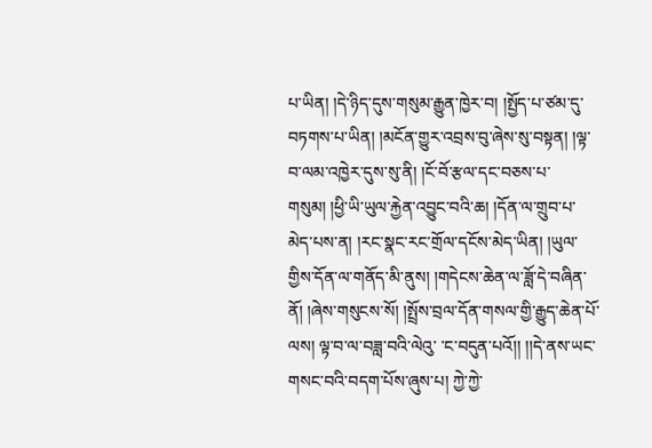པ་ཡིན། །དེ་ཉིད་དུས་གསུམ་རྒྱུན་ཁྱེར་བ། །སྤྱོད་པ་ཙམ་དུ་བཏགས་པ་ཡིན། །མངོན་གྱུར་འབྲས་བུ་ཞེས་སུ་བསྟན། །ལྟ་བ་ལམ་འཁྱེར་དུས་སུ་ནི། །ངོ་བོ་རྩལ་དང་བཅས་པ་གསུམ། །ཕྱི་ཡི་ཡུལ་རྐྱེན་འབྱུང་བའི་ཆ། །དོན་ལ་གྲུབ་པ་མེད་པས་ན། །རང་སྣང་རང་གྲོལ་དངོས་མེད་ཡིན། །ཡུལ་གྱིས་དོན་ལ་གནོད་མི་ནུས། །གདེངས་ཆེན་ལ་ཟློ་དེ་བཞིན་ནོ། །ཞེས་གསུངས་སོ། །སྤྲོས་བྲལ་དོན་གསལ་གྱི་རྒྱུད་ཆེན་པོ་ལས། ལྟ་བ་ལ་བཟླ་བའི་ལེའུ་ ་ང་བདུན་པའོ།། །།དེ་ནས་ཡང་གསང་བའི་བདག་པོས་ཞུས་པ། ཀྱེ་ཀྱེ་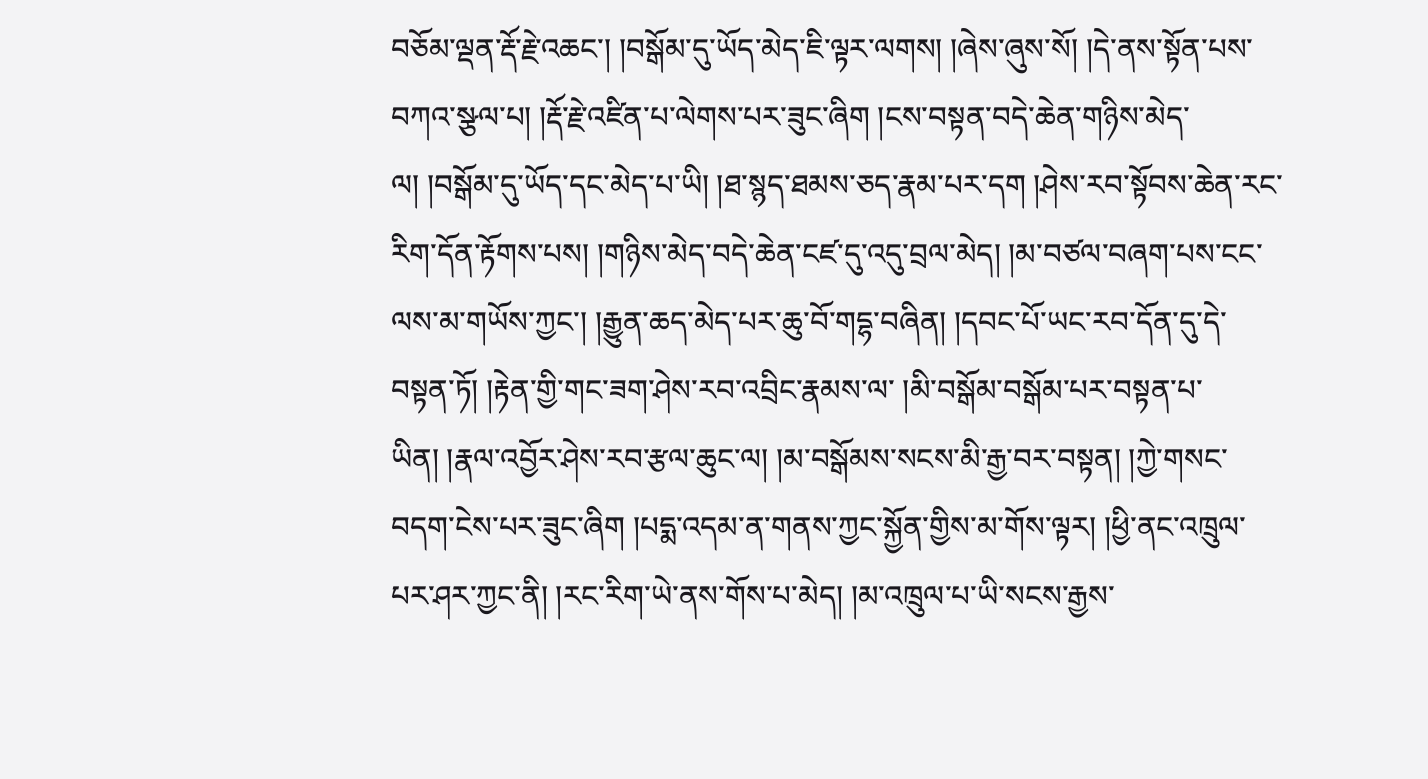བཅོམ་ལྡན་རྡོ་རྗེ་འཆང་། །བསྒོམ་དུ་ཡོད་མེད་ཇི་ལྟར་ལགས། །ཞེས་ཞུས་སོ། །དེ་ནས་སྟོན་པས་བཀའ་སྩལ་པ། །རྡོ་རྗེ་འཛིན་པ་ལེགས་པར་ཟུང་ཞིག །ངས་བསྟན་བདེ་ཆེན་གཉིས་མེད་ལ། །བསྒོམ་དུ་ཡོད་དང་མེད་པ་ཡི། །ཐ་སྙད་ཐམས་ཅད་རྣམ་པར་དག །ཤེས་རབ་སྟོབས་ཆེན་རང་རིག་དོན་རྟོགས་པས། །གཉིས་མེད་བདེ་ཆེན་ངཛ་དུ་འདུ་བྲལ་མེད། །མ་བཙལ་བཞག་པས་ངང་ལས་མ་གཡོས་ཀྱང་། །རྒྱུན་ཆད་མེད་པར་ཆུ་བོ་གདྷ་བཞིན། །དབང་པོ་ཡང་རབ་དོན་དུ་དེ་བསྟན་ཏོ། །རྟེན་གྱི་གང་ཟག་ཤེས་རབ་འབྲིང་རྣམས་ལ་ །མི་བསྒོམ་བསྒོམ་པར་བསྟན་པ་ཡིན། །རྣལ་འབྱོར་ཤེས་རབ་རྩལ་ཆུང་ལ། །མ་བསྒོམས་སངས་མི་རྒྱ་བར་བསྟན། །ཀྱེ་གསང་བདག་ངེས་པར་ཟུང་ཞིག །པདྨ་འདམ་ན་གནས་ཀྱང་སྐྱོན་གྱིས་མ་གོས་ལྟར། །ཕྱི་ནང་འཁྲུལ་པར་ཤར་ཀྱང་ནི། །རང་རིག་ཡེ་ནས་གོས་པ་མེད། །མ་འཁྲུལ་པ་ཡི་སངས་རྒྱས་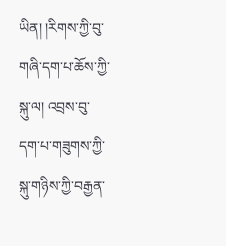ཡིན། །རིགས་ཀྱི་བུ་གཞི་དག་པ་ཆོས་ཀྱི་སྐུ་ལ། འབྲས་བུ་དག་པ་གཟུགས་ཀྱི་སྐུ་གཉིས་ཀྱི་བརྒྱན་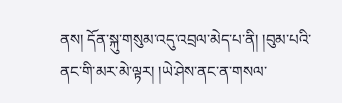ནས། དོན་སྐུ་གསུམ་འདུ་འབྲལ་མེད་པ་ནི། །བུམ་པའི་ནང་གི་མར་མེ་ལྟར། །ཡེ་ཤེས་ནང་ན་གསལ་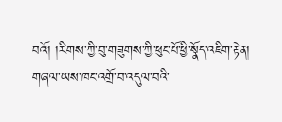བའོ། །རིགས་ཀྱི་བུ་གཟུགས་ཀྱི་ཕུང་པོ་ཕྱི་སྣོད་འཇིག་རྟེན། གཞལ་ཡས་ཁང་འགྲོ་བ་འདུལ་བའི་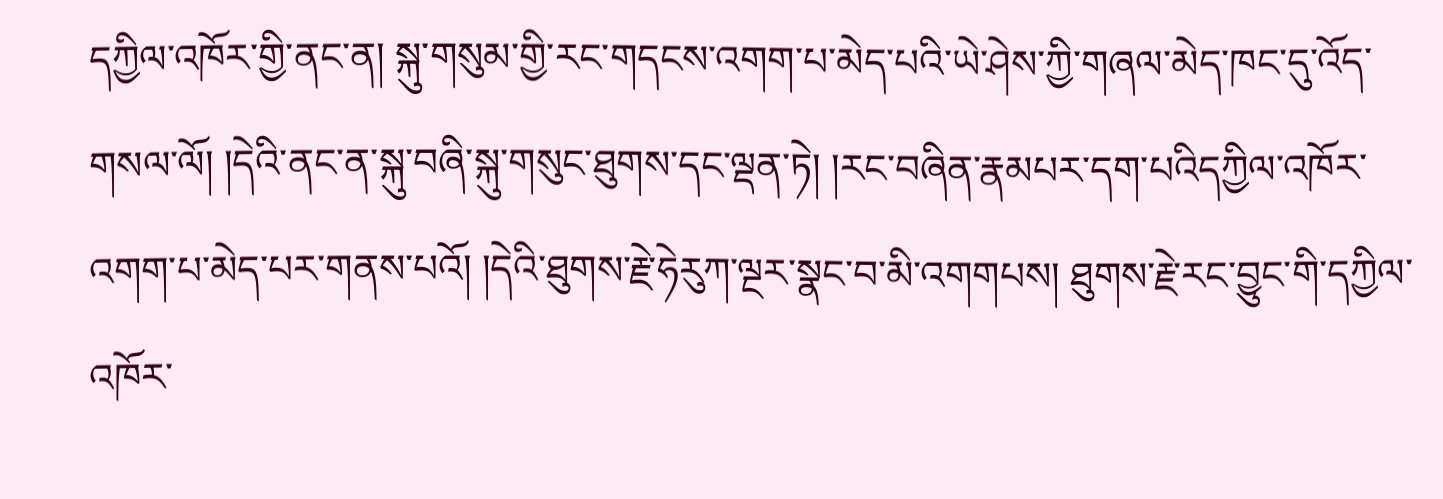དཀྱིལ་འཁོར་གྱི་ནང་ན། སྐུ་གསུམ་གྱི་རང་གདངས་འགག་པ་མེད་པའི་ཡེ་ཤེས་ཀྱི་གཞལ་མེད་ཁང་དུ་འོད་གསལ་ལོ། །དེའི་ནང་ན་སྐུ་བཞི་སྐུ་གསུང་ཐུགས་དང་ལྡན་ཏེ། །རང་བཞིན་རྣམཔར་དག་པའིདཀྱིལ་འཁོར་འགག་པ་མེད་པར་གནས་པའོ། །དེའི་ཐུགས་རྗེ་ཧེརུཀ་ལྔར་སྣང་བ་མི་འགགཔས། ཐུགས་རྗེ་རང་བྱུང་གི་དཀྱིལ་འཁོར་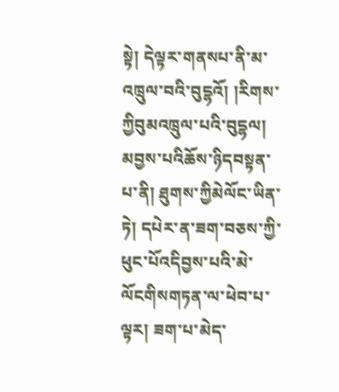སྟེ། དེལྟར་གནསཔ་ནི་མ་འཁྲུལ་བའི་བུདྷའོ། །རིགས་ཀྱིབུམའཁྲུལ་པའི་བུདྷལ། མབྱས་པའིཆོས་ཉིདབསྟན་པ་ནི། ཐུགས་ཀྱིམེལོང་ཡིན་ཏེ། དཔེར་ན་ཟག་བཅས་ཀྱི་ཕུང་པོའདིབྱས་པའི་མེ་ལོངགིསགཏན་ལ་ཕེབ་པ་ལྟར། ཟག་པ་མེད་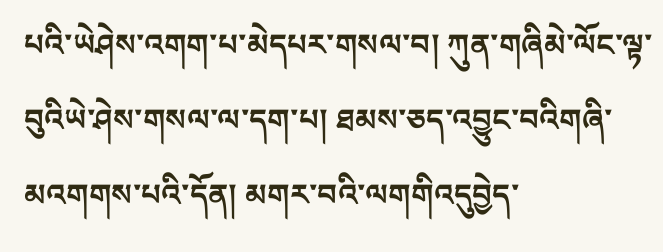པའི་ཡེཤེས་འགག་པ་མེདཔར་གསལ་བ། ཀུན་གཞིམེ་ལོང་ལྟ་བུའིཡེ་ཤེས་གསལ་ལ་དག་པ། ཐམས་ཅད་འབྱུང་བའིགཞི་མའགགས་པའི་དོན། མགར་བའི་ལགགིའདུབྱེད་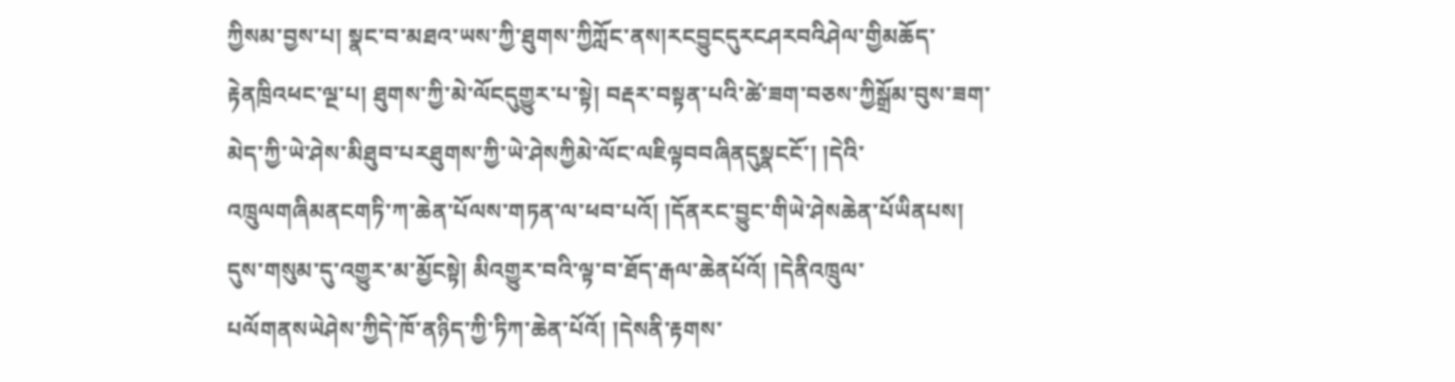ཀྱིསམ་བྱས་པ། སྣང་བ་མཐའ་ཡས་ཀྱི་ཐུགས་ཀྱིཀློང་ནས།རངབྱུངདུརངཤརབའིཤེལ་གྱིམཆོད་རྟེནཁྲིའཕང་ལྔ་པ། ཐུགས་ཀྱི་མེ་ལོངདུགྱུར་པ་སྟེ། བརྡར་བསྟན་པའི་ཚེ་ཟག་བཅས་ཀྱིསྒྲོམ་བུས་ཟག་མེད་ཀྱི་ཡེ་ཤེས་མིཐུབ་པརཐུགས་ཀྱི་ཡེ་ཤེསཀྱིམེ་ལོང་ལཇིལྟབབཞིནདུསྣངངོ་། །དེའི་འཁྲུལགཞིམནངགཏི་ཀ་ཆེན་པོལས་གཏན་ལ་ཕབ་པའོ། །དོནརང་བྱུང་གིཡེ་ཤེསཆེན་པོཡིནཔས། དུས་གསུམ་དུ་འགྱུར་མ་མྱོངསྟེ། མིའགྱུར་བའི་ལྟ་བ་ཐོད་རྒལ་ཆེནཔོའོ། །དེནིའཁྲུལ་པལོགནསཡེཤེས་ཀྱིདེ་ཁོ་ནཉིད་ཀྱི་ཏིཀ་ཆེན་པོའོ། །དེསནི་རྟགས་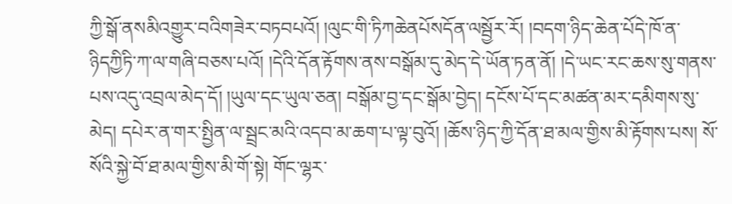ཀྱི་སྒོ་ནསམིའགྱུར་བའིགཟེར་བཏབཔའོ། །ལུང་གི་ཏིཀཆེནཔོསདོན་ལསྦྱོར་རོ། །བདག་ཉིད་ཆེན་པོདེ་ཁོ་ན་ཉིདཀྱིཏི་ཀ་ལ་གཞི་བཅས་པའོ། །དེའི་དོན་རྟོགས་ནས་བསྒོམ་དུ་མེད་དེ་ཡོན་ཏན་ནོ། །དེ་ཡང་རང་ཆས་སུ་གནས་པས་འདུ་འབྲལ་མེད་དོ། །ཡུལ་དང་ཡུལ་ཅན། བསྒོམ་བྱ་དང་སྒོམ་བྱེད། དངོས་པོ་དང་མཚན་མར་དམིགས་སུ་མེད། དཔེར་ན་གར་སྤྱིན་ལ་སྦྲང་མའི་འདབ་མ་ཆག་པ་ལྟ་བུའོ། །ཆོས་ཉིད་ཀྱི་དོན་ཐ་མལ་གྱིས་མི་རྟོགས་པས། སོ་སོའི་སྐྱེ་བོ་ཐ་མལ་གྱིས་མི་གོ་སྟེ། གོང་ལྷར་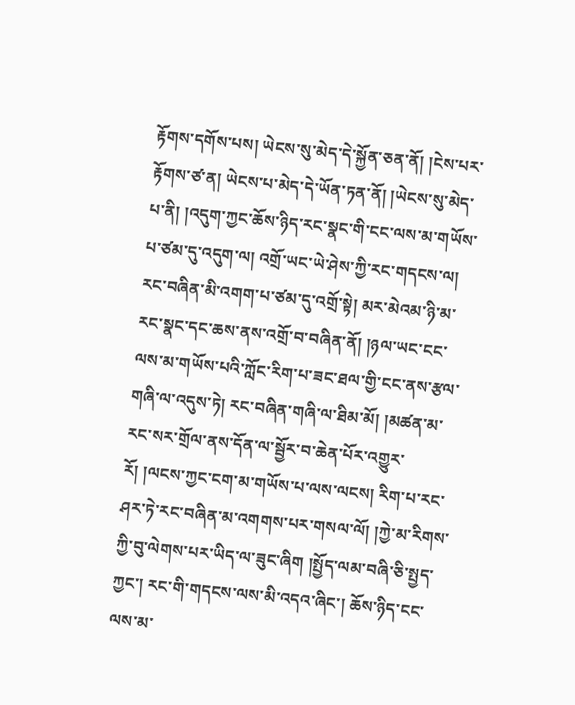རྟོགས་དགོས་པས། ཡེངས་སུ་མེད་དེ་སྐྱོན་ཅན་ནོ། །ངེས་པར་རྟོགས་ཙ་ན། ཡེངས་པ་མེད་དེ་ཡོན་ཏན་ནོ། །ཡེངས་སུ་མེད་པ་ནི། །འདུག་ཀྱང་ཆོས་ཉིད་རང་སྣང་གི་ངང་ལས་མ་གཡོས་པ་ཙམ་དུ་འདུག་ལ། འགྲོ་ཡང་ཡེ་ཤེས་ཀྱི་རང་གདངས་ལ། རང་བཞིན་མི་འགག་པ་ཙམ་དུ་འགྲོ་སྟེ། མར་མེའམ་ཉི་མ་རང་སྣང་དང་ཆས་ནས་འགྲོ་བ་བཞིན་ནོ། །ཉལ་ཡང་ངང་ལས་མ་གཡོས་པའི་ཀློང་རིག་པ་ཟང་ཐལ་གྱི་ངང་ནས་རྩལ་གཞི་ལ་འདུས་ཏེ། རང་བཞིན་གཞི་ལ་ཐིམ་མོ། །མཚན་མ་རང་སར་གྲོལ་ནས་དོན་ལ་སྦྱོར་བ་ཆེན་པོར་འགྱུར་རོ། །ལངས་ཀྱང་ངག་མ་གཡོས་པ་ལས་ལངས། རིག་པ་རང་ཤར་ཏེ་རང་བཞིན་མ་འགགས་པར་གསལ་ལོ། །ཀྱེ་མ་རིགས་ཀྱི་བུ་ལེགས་པར་ཡིད་ལ་ཟུང་ཞིག །སྤྱོད་ལམ་བཞི་ཅི་སྤྱད་ཀྱང་། རང་གི་གདངས་ལས་མི་འདའ་ཞིང་། ཆོས་ཉིད་ངང་ལས་མ་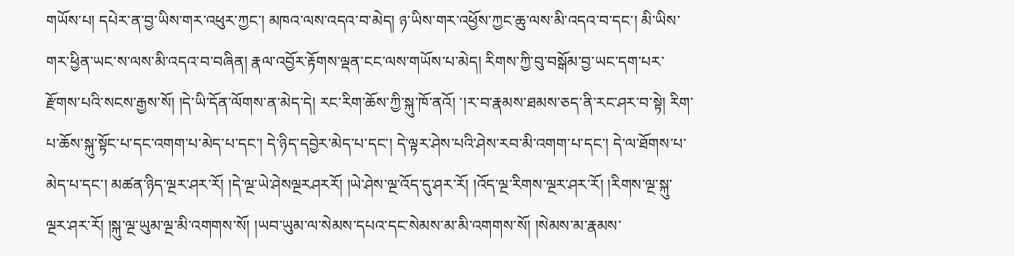གཡོས་པ། དཔེར་ན་བྱ་ཡིས་གར་འཕུར་ཀྱང་། མཁའ་ལས་འདའ་བ་མེད། ཉ་ཡིས་གར་འཕྱོས་ཀྱང་ཆུ་ལས་མི་འདའ་བ་དང་། མི་ཡིས་གར་ཕྱིན་ཡང་ས་ལས་མི་འདའ་བ་བཞིན། རྣལ་འབྱོར་རྟོགས་ལྡན་ངང་ལས་གཡོས་པ་མེད། རིགས་ཀྱི་བུ་བསྒོམ་བྱ་ཡང་དག་པར་རྫོགས་པའི་སངས་རྒྱས་སོ། །དེ་ཡི་དོན་ལོགས་ན་མེད་དེ། རང་རིག་ཆོས་ཀྱི་སྐུ་ཁོ་ནའོ། ་།ར་བ་རྣམས་ཐམས་ཅད་ནི་རང་ཤར་བ་སྟེ། རིག་པ་ཆོས་སྐུ་སྟོང་པ་དང་འགག་པ་མེད་པ་དང་། དེ་ཉིད་དབྱེར་མེད་པ་དང་། དེ་ལྟར་ཤེས་པའི་ཤེས་རབ་མི་འགག་པ་དང་། དེ་ལ་ཐོགས་པ་མེད་པ་དང་། མཚན་ཉིད་ལྔར་ཤར་རོ། །དེ་ལྔ་ཡེ་ཤེསལྔརཤརརོ། །ཡེ་ཤེས་ལྔ་འོད་དུ་ཤར་རོ། །འོད་ལྔ་རིགས་ལྔར་ཤར་རོ། །རིགས་ལྔ་སྐུ་ལྔར་ཤར་རོ། །སྐུ་ལྔ་ཡུམ་ལྔ་མི་འགགས་སོ། །ཡབ་ཡུམ་ལ་སེམས་དཔའ་དང་སེམས་མ་མི་འགགས་སོ། །སེམས་མ་རྣམས་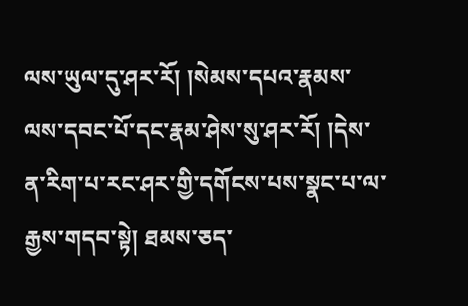ལས་ཡུལ་དུ་ཤར་རོ། །སེམས་དཔའ་རྣམས་ལས་དབང་པོ་དང་རྣམ་ཤེས་སུ་ཤར་རོ། །དེས་ན་རིག་པ་རང་ཤར་གྱི་དགོངས་པས་སྣང་པ་ལ་རྒྱས་གདབ་སྟེ། ཐམས་ཅད་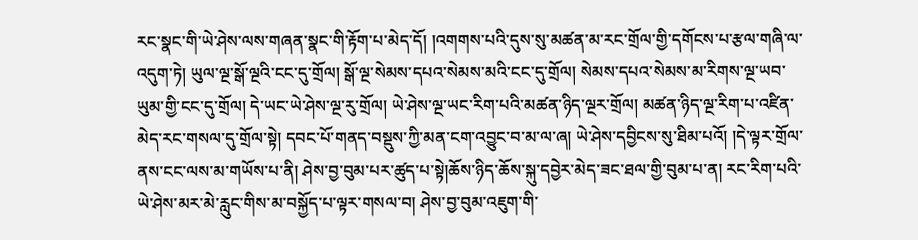རང་སྣང་གི་ཡེ་ཤེས་ལས་གཞན་སྣང་གི་རྟོག་པ་མེད་དོ། །འགགས་པའི་དུས་སུ་མཚན་མ་རང་གྲོལ་གྱི་དགོངས་པ་རྩལ་གཞི་ལ་འདུག་ཏེ། ཡུལ་ལྔ་སྒོ་ལྔའི་ངང་དུ་གྲོལ། སྒོ་ལྔ་སེམས་དཔའ་སེམས་མའི་ངང་དུ་གྲོལ། སེམས་དཔའ་སེམས་མ་རིགས་ལྔ་ཡབ་ཡུམ་གྱི་ངང་དུ་གྲོལ། དེ་ཡང་ཡེ་ཤེས་ལྔ་རུ་གྲོལ། ཡེ་ཤེས་ལྔ་ཡང་རིག་པའི་མཚན་ཉིད་ལྔར་གྲོལ། མཚན་ཉིད་ལྔ་རིག་པ་འཛིན་མེད་རང་གསལ་དུ་གྲོལ་སྟེ། དབང་པོ་གནད་བསྡུས་ཀྱི་མན་ངག་འབྱུང་བ་མ་ལ་ཞ། ཡེ་ཤེས་དབྱིངས་སུ་ཐིམ་པའོ། །དེ་ལྟར་གྲོལ་ནས་ངང་ལས་མ་གཡོས་པ་ནི། ཤེས་བྱ་བུམ་པར་ཚུད་པ་སྟེ།ཆོས་ཉིད་ཆོས་སྐུ་དབྱེར་མེད་ཟང་ཐལ་གྱི་བུམ་པ་ན། རང་རིག་པའི་ཡེ་ཤེས་མར་མེ་རླུང་གིས་མ་བསྐྱོད་པ་ལྟར་གསལ་བ། ཤེས་བྱ་བུམ་འཇུག་གི་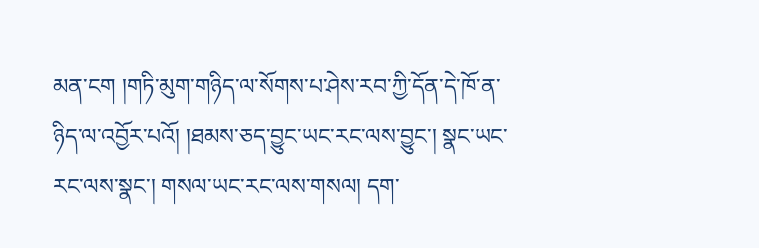མན་ངག །གཏི་མུག་གཉིད་ལ་སོགས་པ་ཤེས་རབ་ཀྱི་དོན་དེ་ཁོ་ན་ཉིད་ལ་འབྱོར་པའོ། །ཐམས་ཅད་བྱུང་ཡང་རང་ལས་བྱུང་། སྣང་ཡང་རང་ལས་སྣང་། གསལ་ཡང་རང་ལས་གསལ། དག་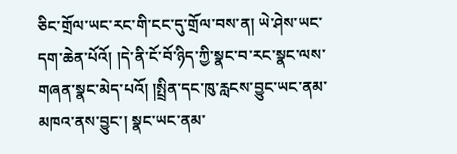ཅིང་གྲོལ་ཡང་རང་གི་ངང་དུ་གྲོལ་བས་ན། ཡེ་ཤེས་ཡང་དག་ཆེན་པོའོ། །དེ་ནི་ངོ་བོ་ཉིད་ཀྱི་སྣང་བ་རང་སྣང་ལས་གཞན་སྣང་མེད་པའོ། །སྤྲིན་དང་ཁུ་རླངས་བྱུང་ཡང་ནམ་མཁའ་ནས་བྱུང་། སྣང་ཡང་ནམ་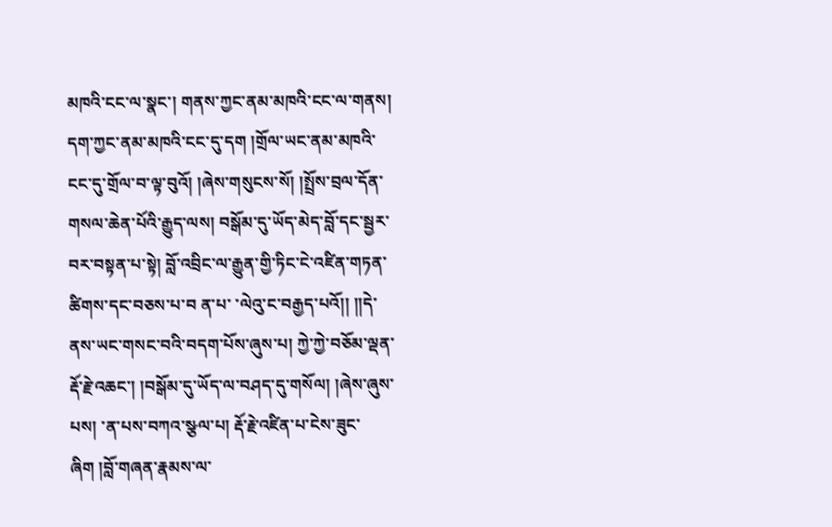མཁའི་ངང་ལ་སྣང་། གནས་ཀྱང་ནམ་མཁའི་ངང་ལ་གནས། དག་ཀྱང་ནམ་མཁའི་ངང་དུ་དག །གྲོལ་ཡང་ནམ་མཁའི་ངང་དུ་གྲོལ་བ་ལྟ་བུའོ། །ཞེས་གསུངས་སོ། །སྤྲོས་བྲལ་དོན་གསལ་ཆེན་པོའི་རྒྱུད་ལས། བསྒོམ་དུ་ཡོད་མེད་བློ་དང་སྦྱར་བར་བསྟན་པ་སྟེ། བློ་འབྲིང་ལ་རྒྱུན་གྱི་ཏིང་ངེ་འཛིན་གཏན་ཚིགས་དང་བཅས་པ་བ ན་པ་ ་ལེའུ་ང་བརྒྱད་པའོ།། །།དེ་ནས་ཡང་གསང་བའི་བདག་པོས་ཞུས་པ། ཀྱེ་ཀྱེ་བཅོམ་ལྡན་རྡོ་རྗེ་འཆང་། །བསྒོམ་དུ་ཡོད་ལ་བཤད་དུ་གསོལ། །ཞེས་ཞུས་པས། ་ན་པས་བཀའ་སྩལ་པ། རྡོ་རྗེ་འཛིན་པ་ངེས་ཟུང་ཞིག །བློ་གཞན་རྣམས་ལ་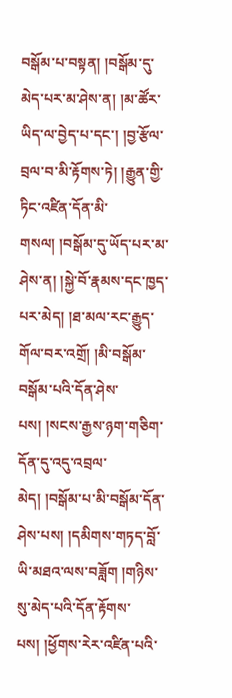བསྒོམ་པ་བསྟན། །བསྒོམ་དུ་མེད་པར་མ་ཤེས་ན། །མ་ཚོར་ཡིད་ལ་བྱེད་པ་དང་། །བྱ་རྩོལ་བྲལ་བ་མི་རྟོགས་ཏེ། །རྒྱུན་གྱི་ཏིང་འཛིན་དོན་མི་གསལ། །བསྒོམ་དུ་ཡོད་པར་མ་ཤེས་ན། །སྐྱེ་བོ་རྣམས་དང་ཁྱད་པར་མེད། །ཐ་མལ་རང་རྒྱུད་གོལ་བར་འགྲོ། །མི་བསྒོམ་བསྒོམ་པའི་དོན་ཤེས་པས། །སངས་རྒྱས་ཉག་གཅིག་དོན་དུ་འདུ་འབྲལ་མེད། །བསྒོམ་པ་མི་བསྒོམ་དོན་ཤེས་པས། །དམིགས་གཏད་བློ་ཡི་མཐའ་ལས་བཟློག །གཉིས་སུ་མེད་པའི་དོན་རྟོགས་པས། །ཕྱོགས་རེར་འཛིན་པའི་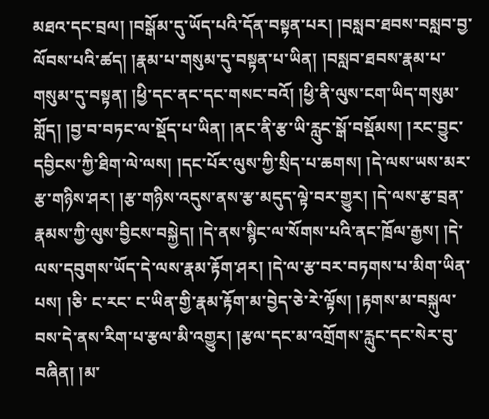མཐའ་དང་བྲལ། །བསྒོམ་དུ་ཡོད་པའི་དོན་བསྟན་པར། །བསླབ་ཐབས་བསླབ་བྱ་ལོབས་པའི་ཚད། །རྣམ་པ་གསུམ་དུ་བསྟན་པ་ཡིན། །བསླབ་ཐབས་རྣམ་པ་གསུམ་དུ་བསྟན། །ཕྱི་དང་ནང་དང་གསང་བའོ། །ཕྱི་ནི་ལུས་ངག་ཡིད་གསུམ་གློད། །བྱ་བ་བཏང་ལ་སྡོད་པ་ཡིན། །ནང་ནི་རྩ་ཡི་རླུང་སྒོ་བསྡོམས། །རང་བྱུང་དབྱིངས་ཀྱི་ཐིག་ལེ་ལས། །དང་པོར་ལུས་ཀྱི་སྲིད་པ་ཆགས། །དེ་ལས་ཡས་མར་རྩ་གཉིས་ཤར། །རྩ་གཉིས་འདུས་ནས་རྩ་མདུད་ལྟེ་བར་གྱུར། །དེ་ལས་རྩ་བྲན་རྣམས་ཀྱི་ལུས་བྱིངས་བསྐྱེད། །དེ་ནས་སྙིང་ལ་སོགས་པའི་ནང་ཁྲོལ་རྒྱས། །དེ་ལས་དབུགས་ཡོད་དེ་ལས་རྣམ་རྟོག་ཤར། །དེ་ལ་རྩ་བར་བཏགས་པ་མིག་ཡིན་པས། །ཅི་ ང་རང་ ང་ཡིན་གྱི་རྣམ་རྟོག་མ་བྱེད་ཅེ་རེ་ལྟོས། །རྟགས་མ་བསྐུལ་བས་དེ་ནས་རིག་པ་རྩལ་མི་འགྱུར། །རྩལ་དང་མ་འགྲོགས་རླུང་དང་སེར་བུ་བཞིན། །མ་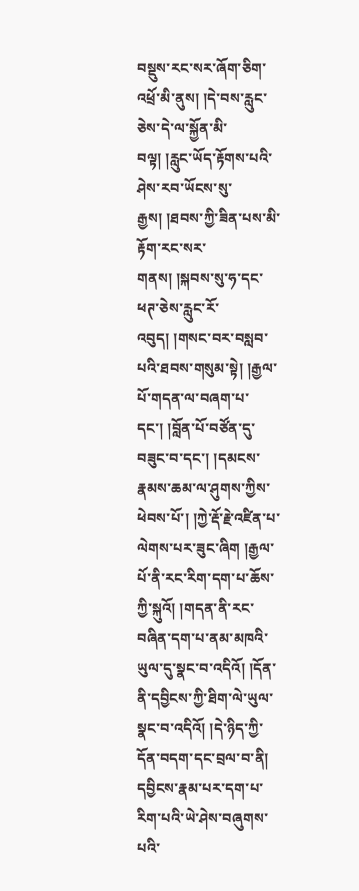བསྡུས་རང་སར་ཞོག་ཅིག་འཕྲོ་མི་ནུས། །དེ་བས་རླུང་ཅེས་དེ་ལ་སྐྱོན་མི་བལྟ། །རླུང་ཡོད་རྟོགས་པའི་ཤེས་རབ་ཡོངས་སུ་རྒྱས། །ཐབས་ཀྱི་ཟིན་པས་མི་རྟོག་རང་སར་གནས། །སྐབས་སུ་ཧ་དང་ཕཊ་ཅེས་རླུང་རོ་འབུད། །གསང་བར་བསླབ་པའི་ཐབས་གསུམ་སྟེ། །རྒྱལ་པོ་གདན་ལ་བཞག་པ་དང་། །བློན་པོ་བཙོན་དུ་བཟུང་བ་དང་། །དམངས་རྣམས་ཆམ་ལ་ཤུགས་ཀྱིས་ཕེབས་པོ་། །ཀྱེ་རྡོ་རྗེ་འཛིན་པ་ལེགས་པར་ཟུང་ཞིག །རྒྱལ་པོ་ནི་རང་རིག་དག་པ་ཆོས་ཀྱི་སྐུའོ། །གདན་ནི་རང་བཞིན་དག་པ་ནམ་མཁའི་ཡུལ་དུ་སྣང་བ་འདིའོ། །དོན་ནི་དབྱིངས་ཀྱི་ཐིག་ལེ་ཡུལ་སྣང་བ་འདིའོ། །དེ་ཉིད་ཀྱི་དོན་བདག་དང་བྲལ་བ་ནི། དབྱིངས་རྣམ་པར་དག་པ་རིག་པའི་ཡེ་ཤེས་བཞུགས་པའི་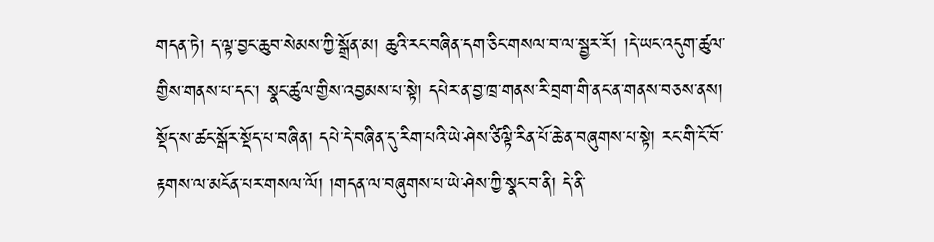གདན་ཏེ། ད་ལྟ་བྱང་ཆུབ་སེམས་ཀྱི་སྒྲོན་མ། ཆུའི་རང་བཞིན་དག་ཅིང་གསལ་བ་ལ་སྦྱར་རོ། །དེ་ཡང་འདུག་ཚུལ་གྱིས་གནས་པ་དང་། སྣང་ཚུལ་གྱིས་འབྱམས་པ་སྟེ། དཔེར་ན་བྱ་ཁྲ་གནས་རི་བྲག་གི་ནང་ན་གནས་བཅས་ནས། སྡོད་ས་ཚང་སྒོར་སྡོད་པ་བཞིན། དཔེ་དེ་བཞིན་དུ་རིག་པའི་ཡེ་ཤེས་ཙིལྟི་རིན་པོ་ཆེ་ན་བཞུགས་པ་སྟེ། རང་གི་ངོ་བོ་རྟགས་ལ་མངོན་པར་གསལ་ལོ། །གདན་ལ་བཞུགས་པ་ཡེ་ཤེས་ཀྱི་སྣང་བ་ནི། དེ་ནི་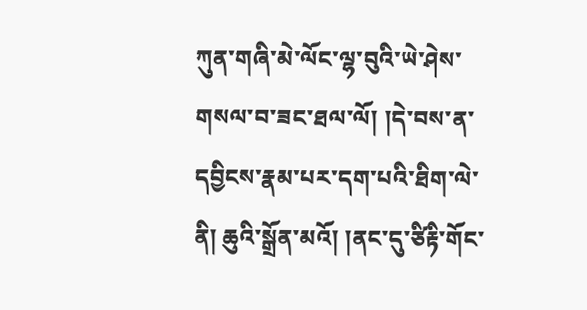ཀུན་གཞི་མེ་ལོང་ལྷ་བུའི་ཡེ་ཤེས་གསལ་བ་ཟང་ཐལ་ལོ། །དེ་བས་ན་དབྱིངས་རྣམ་པར་དག་པའི་ཐིག་ལེ་ནི། ཆུའི་སྒྲོན་མའོ། །ནང་དུ་ཙིརྟི་གོང་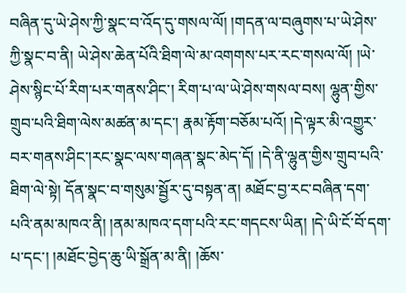བཞིན་དུ་ཡེ་ཤེས་ཀྱི་སྣང་བ་འོད་དུ་གསལ་ལོ། །གདན་ལ་བཞུགས་པ་ཡེ་ཤེས་ཀྱི་སྣང་བ་ནི། ཡེ་ཤེས་ཆེན་པོའི་ཐིག་ལེ་མ་འགགས་པར་རང་གསལ་ལོ། །ཡེ་ཤེས་སྙིང་པོ་རིག་པར་གནས་ཤིང་། རིག་པ་ལ་ཡེ་ཤེས་གསལ་བས། ལྷུན་གྱིས་གྲུབ་པའི་ཐིག་ལེས་མཚན་མ་དང་། རྣམ་རྟོག་བཅོམ་པའོ། །དེ་ལྟར་མི་འགྱུར་བར་གནས་ཤིང་།རང་སྣང་ལས་གཞན་སྣང་མེད་དོ། །དེ་ནི་ལྷུན་གྱིས་གྲུབ་པའི་ཐིག་ལེ་སྟེ། དོན་སྣང་བ་གསུམ་སྦྱོར་དུ་བསྟན་ན། མཐོང་བྱ་རང་བཞིན་དག་པའི་ནམ་མཁའ་ནི། །ནམ་མཁའ་དག་པའི་རང་གདངས་ཡིན། །དེ་ཡི་ངོ་བོ་དག་པ་དང་། །མཐོང་བྱེད་ཆུ་ཡི་སྒྲོན་མ་ནི། །ཆོས་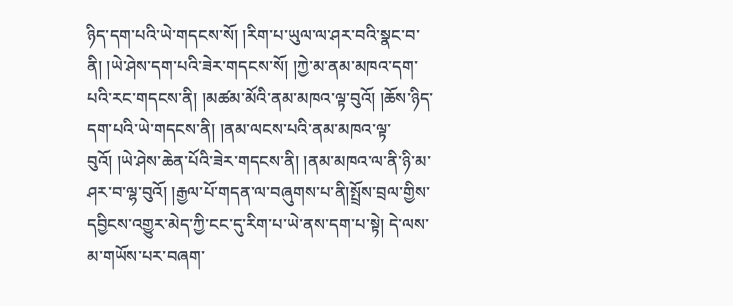ཉིད་དག་པའི་ཡེ་གདངས་སོ། །རིག་པ་ཡུལ་ལ་ཤར་བའི་སྣང་བ་ནི། །ཡེ་ཤེས་དག་པའི་ཟེར་གདངས་སོ། །ཀྱེ་མ་ནམ་མཁའ་དག་པའི་རང་གདངས་ནི། །མཚམ་མོའི་ནམ་མཁའ་ལྟ་བུའོ། །ཆོས་ཉིད་དག་པའི་ཡེ་གདངས་ནི། །ནམ་ལངས་པའི་ནམ་མཁའ་ལྟ་བུའོ། །ཡེ་ཤེས་ཆེན་པོའི་ཟེར་གདངས་ནི། །ནམ་མཁའ་ལ་ནི་ཉི་མ་ཤར་བ་ལྷ་བུའོ། །རྒྱལ་པོ་གདན་ལ་བཞུགས་པ་ནི།སྤྲོས་བྲལ་གྱིས་དབྱིངས་འགྱུར་མེད་ཀྱི་ངང་དུ་རིག་པ་ཡེ་ནས་དག་པ་སྟེ། དེ་ལས་མ་གཡོས་པར་བཞག་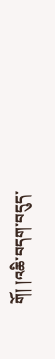གོ། །འཆི་བདག་བདུད་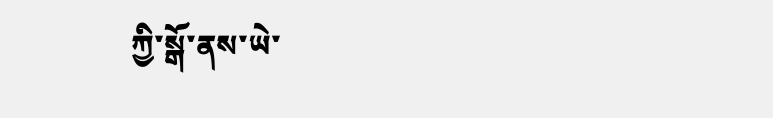ཀྱི་སྒོ་ནས་ཡེ་